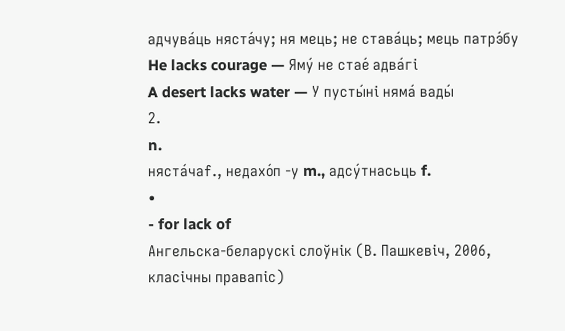адчува́ць няста́чу; ня мець; не става́ць; мець патрэ́бу
He lacks courage — Яму́ не стае́ адва́гі
A desert lacks water — У пусты́ні няма́ вады́
2.
n.
няста́чаf., недахо́п -у m., адсу́тнасьць f.
•
- for lack of
Ангельска-беларускі слоўнік (В. Пашкевіч, 2006, класічны правапіс)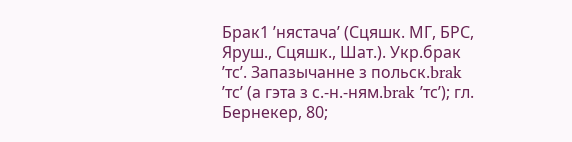Брак1 ’нястача’ (Сцяшк. МГ, БРС, Яруш., Сцяшк., Шат.). Укр.брак ’тс’. Запазычанне з польск.brak ’тс’ (а гэта з с.-н.-ням.brak ’тс’); гл. Бернекер, 80;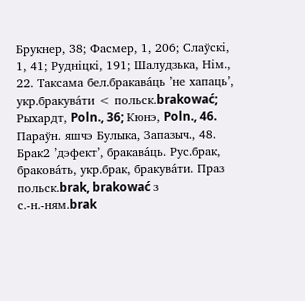Брукнер, 38; Фасмер, 1, 206; Слаўскі, 1, 41; Рудніцкі, 191; Шалудзька, Нім., 22. Таксама бел.бракава́ць ’не хапаць’, укр.бракува́ти < польск.brakować; Рыхардт, Poln., 36; Кюнэ, Poln., 46. Параўн. яшчэ Булыка, Запазыч., 48.
Брак2 ’дэфект’, бракава́ць. Рус.брак, бракова́ть, укр.брак, бракува́ти. Праз польск.brak, brakować з с.-н.-ням.brak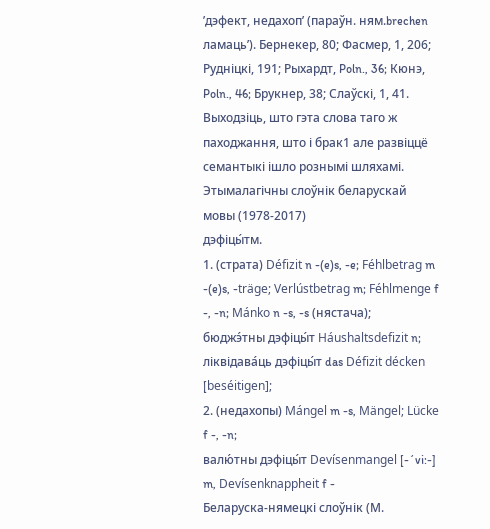’дэфект, недахоп’ (параўн. ням.brechen ламаць’). Бернекер, 80; Фасмер, 1, 206; Рудніцкі, 191; Рыхардт, Poln., 36; Кюнэ, Poln., 46; Брукнер, 38; Слаўскі, 1, 41. Выходзіць, што гэта слова таго ж паходжання, што і брак1 але развіццё семантыкі ішло рознымі шляхамі.
Этымалагічны слоўнік беларускай мовы (1978-2017)
дэфіцы́тм.
1. (страта) Défizit n -(e)s, -e; Féhlbetrag m -(e)s, -träge; Verlústbetrag m; Féhlmenge f -, -n; Mánko n -s, -s (нястача);
бюджэ́тны дэфіцы́т Háushaltsdefizit n;
ліквідава́ць дэфіцы́т das Défizit décken [beséitigen];
2. (недахопы) Mángel m -s, Mängel; Lücke f -, -n;
валю́тны дэфіцы́т Devísenmangel [-´vi:-] m, Devísenknappheit f -
Беларуска-нямецкі слоўнік (М.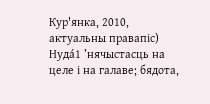Кур'янка, 2010, актуальны правапіс)
Нуда́1 ’нячыстасць на целе і на галаве; бядота,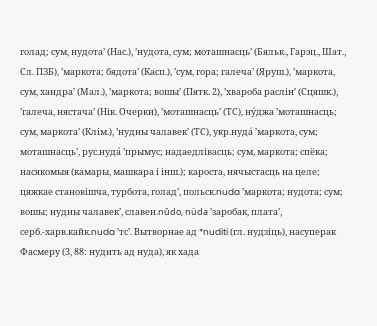голад; сум, нудота’ (Нас.), ’нудота, сум; моташнасць’ (Бяльк., Гарэц., Шат., Сл. ПЗБ), ’маркота; бядота’ (Касп.), ’сум, гора; галеча’ (Яруш.), ’маркота, сум, хандра’ (Мал.), ’маркота; вошы’ (Пятк. 2), ’хвароба раслін’ (Сцяшк.), ’галеча, нястача’ (Нік. Очерки), ’моташнасць’ (ТС), ну́джа ’моташнасць; сум, маркота’ (Клім.), ’нудны чалавек’ (ТС), укр.нуда́ ’маркота, сум; моташнасць’, рус.нуда́ ’прымус; надаедлівасць; сум, маркота; спёка; насякомыя (камары, машкара і інш.); кароста, нячыстасць на целе; цяжкае становішча, турбота, голад’, польск.nuda ’маркота; нудота; сум; вошы; нудны чалавек’, славен.nȗdo, nüda ’заробак, плата’, серб.-харв.кайк.nuda ’тс’. Вытворнае ад *nuditi (гл. нудзіць), насуперак Фасмеру (3, 88: нудить ад нуда), як хада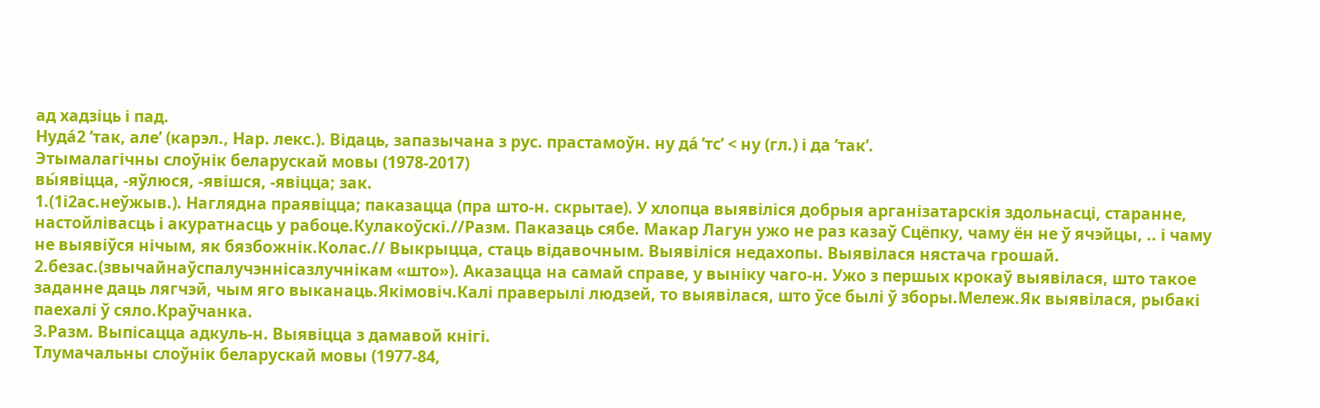ад хадзіць і пад.
Нуда́2 ’так, але’ (карэл., Нар. лекс.). Відаць, запазычана з рус. прастамоўн. ну да́ ’тс’ < ну (гл.) і да ’так’.
Этымалагічны слоўнік беларускай мовы (1978-2017)
вы́явіцца, ‑яўлюся, ‑явішся, ‑явіцца; зак.
1.(1і2ас.неўжыв.). Наглядна праявіцца; паказацца (пра што‑н. скрытае). У хлопца выявіліся добрыя арганізатарскія здольнасці, старанне, настойлівасць і акуратнасць у рабоце.Кулакоўскі.//Разм. Паказаць сябе. Макар Лагун ужо не раз казаў Сцёпку, чаму ён не ў ячэйцы, .. і чаму не выявіўся нічым, як бязбожнік.Колас.// Выкрыцца, стаць відавочным. Выявіліся недахопы. Выявілася нястача грошай.
2.безас.(звычайнаўспалучэннісазлучнікам «што»). Аказацца на самай справе, у выніку чаго‑н. Ужо з першых крокаў выявілася, што такое заданне даць лягчэй, чым яго выканаць.Якімовіч.Калі праверылі людзей, то выявілася, што ўсе былі ў зборы.Мележ.Як выявілася, рыбакі паехалі ў сяло.Краўчанка.
3.Разм. Выпісацца адкуль‑н. Выявіцца з дамавой кнігі.
Тлумачальны слоўнік беларускай мовы (1977-84,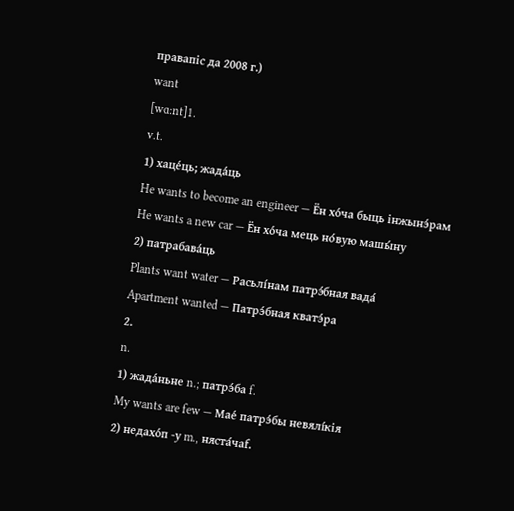правапіс да 2008 г.)
want
[wɑ:nt]1.
v.t.
1) хаце́ць; жада́ць
He wants to become an engineer — Ён хо́ча быць інжынэ́рам
He wants a new car — Ён хо́ча мець но́вую машы́ну
2) патрабава́ць
Plants want water — Расьлі́нам патрэ́бная вада́
Apartment wanted — Патрэ́бная кватэ́ра
2.
n.
1) жада́ньне n.; патрэ́ба f.
My wants are few — Мае́ патрэ́бы невялі́кія
2) недахо́п -у m., няста́чаf.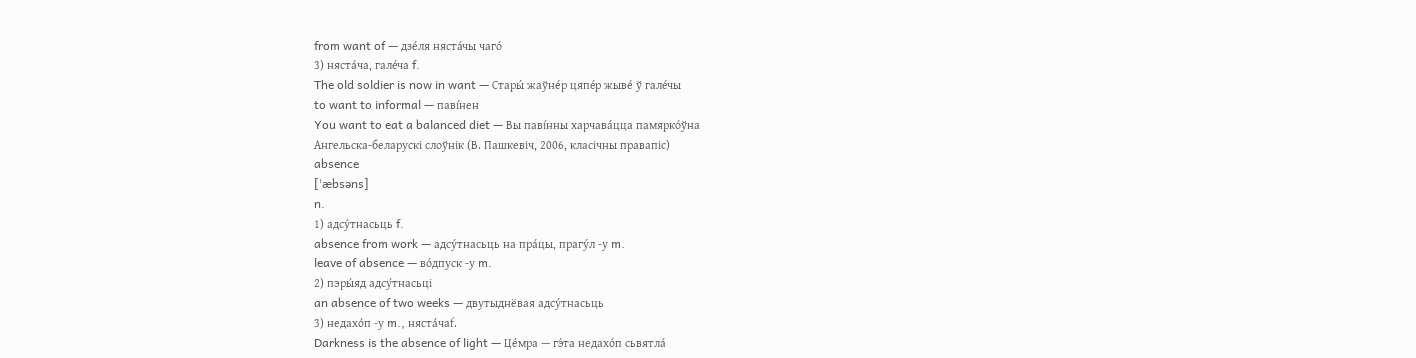from want of — дзе́ля няста́чы чаго́
3) няста́ча, гале́ча f.
The old soldier is now in want — Стары́ жаўне́р цяпе́р жыве́ ў гале́чы
to want to informal — паві́нен
You want to eat a balanced diet — Вы паві́нны харчава́цца памярко́ўна
Ангельска-беларускі слоўнік (В. Пашкевіч, 2006, класічны правапіс)
absence
[ˈæbsəns]
n.
1) адсу́тнасьць f.
absence from work — адсу́тнасьць на пра́цы, прагу́л -у m.
leave of absence — во́дпуск -у m.
2) пэры́яд адсу́тнасьці
an absence of two weeks — двутыднёвая адсу́тнасьць
3) недахо́п -у m., няста́чаf.
Darkness is the absence of light — Це́мра — гэ́та недахо́п сьвятла́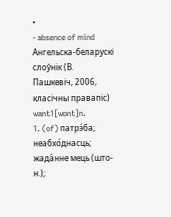•
- absence of mind
Ангельска-беларускі слоўнік (В. Пашкевіч, 2006, класічны правапіс)
want1[wɒnt]n.
1. (of) патрэ́ба; неабхо́днасць; жада́нне мець (што-н.);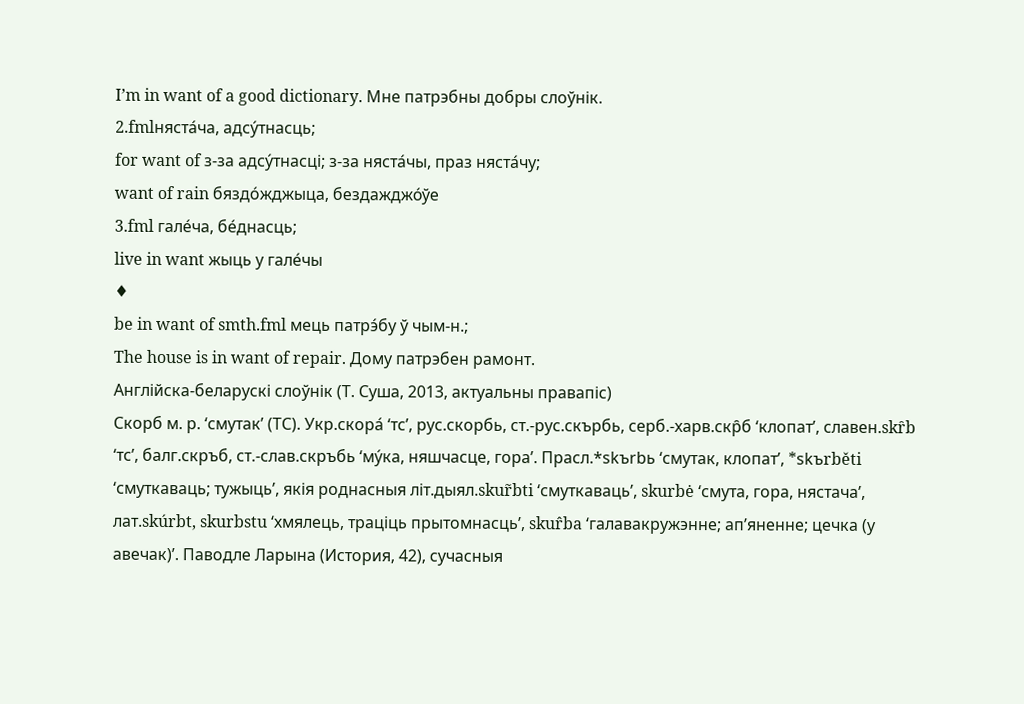I’m in want of a good dictionary. Мне патрэбны добры слоўнік.
2.fmlняста́ча, адсу́тнасць;
for want of з-за адсу́тнасці; з-за няста́чы, праз няста́чу;
want of rain бяздо́жджыца, бездажджо́ўе
3.fml гале́ча, бе́днасць;
live in want жыць у гале́чы
♦
be in want of smth.fml мець патрэ́бу ў чым-н.;
The house is in want of repair. Дому патрэбен рамонт.
Англійска-беларускі слоўнік (Т. Суша, 2013, актуальны правапіс)
Скорб м. р. ‘смутак’ (ТС). Укр.скора́ ‘тс’, рус.скорбь, ст.-рус.скърбь, серб.-харв.скр̑б ‘клопат’, славен.skȓb ‘тс’, балг.скръб, ст.-слав.скръбь ‘му́ка, няшчасце, гора’. Прасл.*skъrbь ‘смутак, клопат’, *skъrběti ‘смуткаваць; тужыць’, якія роднасныя літ.дыял.skur̃bti ‘смуткаваць’, skurbė ‘смута, гора, нястача’, лат.skúrbt, skurbstu ‘хмялець, траціць прытомнасць’, skur̂ba ‘галавакружэнне; ап’яненне; цечка (у авечак)’. Паводле Ларына (История, 42), сучасныя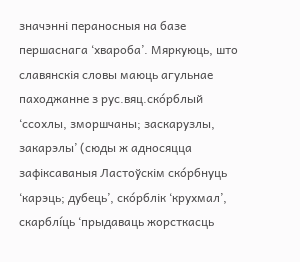значэнні пераносныя на базе першаснага ‘хвароба’. Мяркуюць, што славянскія словы маюць агульнае паходжанне з рус.вяц.ско́рблый ‘ссохлы, зморшчаны; заскарузлы, закарэлы’ (сюды ж адносяцца зафіксаваныя Ластоўскім ско́рбнуць ‘карэць; дубець’, ско́рблік ‘крухмал’, скарблі́ць ‘прыдаваць жорсткасць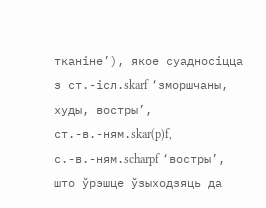тканіне’), якое суадносіцца з ст.-ісл.skarf ‘зморшчаны, худы, востры’, ст.-в.-ням.skar(p)f, с.-в.-ням.scharpf ‘востры’, што ўрэшце ўзыходзяць да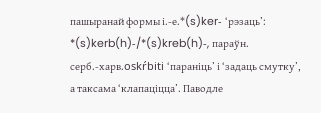пашыранай формы і.-е.*(s)ker‑ ‘рэзаць’: *(s)kerb(h)‑/*(s)kreb(h)‑, параўн. серб.-харв.oskŕbiti ‘параніць’ і ‘задаць смутку’, а таксама ‘клапаціцца’. Паводле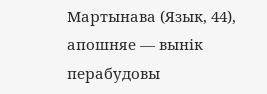Мартынава (Язык, 44), апошняе — вынік перабудовы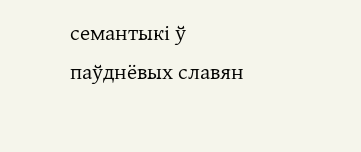семантыкі ў паўднёвых славян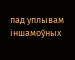пад уплывам іншамоўных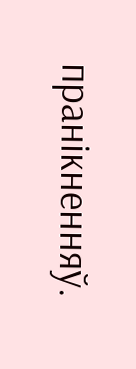пранікненняў.